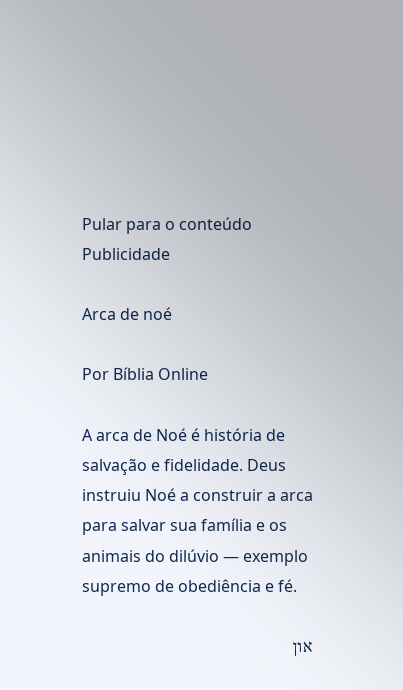Pular para o conteúdo
Publicidade

Arca de noé

Por Bíblia Online

A arca de Noé é história de salvação e fidelidade. Deus instruiu Noé a construir a arca para salvar sua família e os animais do dilúvio — exemplo supremo de obediência e fé.

און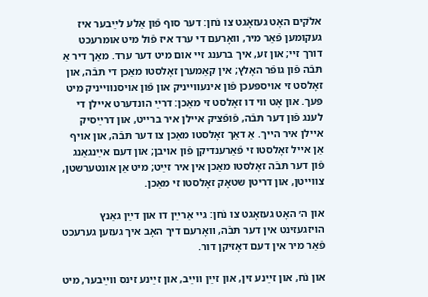אלֹקים האָט געזאָגט צו נֹחן: דער סוף פֿון אַלע לײַבער איז געקומען פֿאַר מיר, װאָרעם די ערד איז פֿול מיט אומרעכט דורך זײ; און זע, איך ברענג זײ אום מיט דער ערד. מאַך דיר אַ תּבֿה פֿון גופֿר האָלץ; אין קאַמערן זאָלסטו מאַכן די תּבֿה, און זאָלסט זי אױספּעכן פֿון אינעװײניק און פֿון אױסנװײניק מיט פּעך. און אָט װי דו זאָלסט זי מאַכן: דרײַ הונדערט אײלן די לענג פֿון דער תּבֿה, פֿופֿציק אײלן איר ברײט, און דרײַסיק אײלן איר הײך. אַ דאַך זאָלסטו מאַכן צו דער תּבֿה, און אױף אַן אײל זאָלסטו זי פֿאַרענדיקן פֿון אױבן; און דעם אײַנגאַנג פֿון דער תּבֿה זאָלסטו מאַכן אין איר זײַט; מיט אַן אונטערשטן, צװײטן, און דריטן שטאָק זאָלסטו זי מאַכן.

און ה׳ האָט געזאָגט צו נֹחן: גײ אַרײַן דו און דײַן גאַנץ הױזגעזינט אין דער תּבֿה, װאָרעם דיך האָב איך געזען גערעכט פֿאַר מיר אין דעם דאָזיקן דור.

און נֹח, און זײַנע זין, און זײַן װײַב, און זײַנע זינס װײַבער, מיט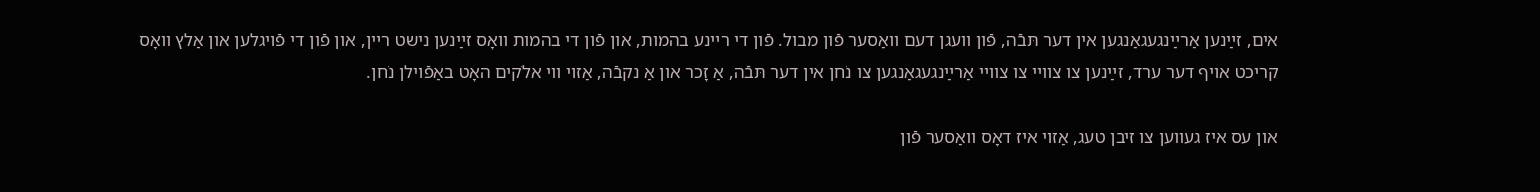אים, זײַנען אַרײַנגעגאַנגען אין דער תּבֿה, פֿון װעגן דעם װאַסער פֿון מבול. פֿון די רײנע בהמות, און פֿון די בהמות װאָס זײַנען נישט רײן, און פֿון די פֿױגלען און אַלץ װאָס קריכט אױף דער ערד, זײַנען צו צװײ צו צװײ אַרײַנגעגאַנגען צו נֹחן אין דער תּבֿה, אַ זָכר און אַ נקבֿה, אַזױ װי אלֹקים האָט באַפֿױלן נֹחן.

און עס איז געװען צו זיבן טעג, אַזױ איז דאָס װאַסער פֿון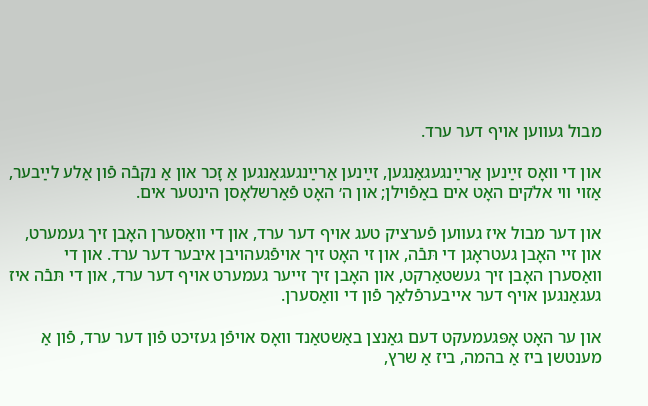מבול געװען אױף דער ערד.

און די װאָס זײַנען אַרײַנגעגאַנגען, זײַנען אַרײַנגעגאַנגען אַ זָכר און אַ נקבֿה פֿון אַלע לײַבער, אַזױ װי אלֹקים האָט אים באַפֿױלן; און ה׳ האָט פֿאַרשלאָסן הינטער אים.

און דער מבול איז געװען פֿערציק טעג אױף דער ערד, און די װאַסערן האָבן זיך געמערט, און זײ האָבן געטראָגן די תּבֿה, און זי האָט זיך אױפֿגעהױבן איבער דער ערד. און די װאַסערן האָבן זיך געשטאַרקט, און האָבן זיך זײער געמערט אױף דער ערד, און די תּבֿה איז געגאַנגען אױף דער אײבערפֿלאַך פֿון די װאַסערן.

און ער האָט אָפּגעמעקט דעם גאַנצן באַשטאַנד װאָס אױפֿן געזיכט פֿון דער ערד, פֿון אַ מענטשן ביז אַ בהמה, ביז אַ שרץ,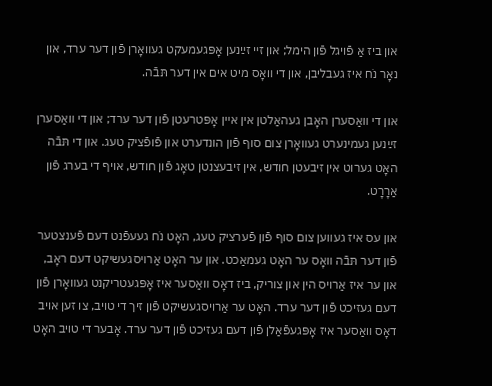און ביז אַ פֿױגל פֿון הימל; און זײ זײַנען אָפּגעמעקט געװאָרן פֿון דער ערד, און נאָר נֹח איז געבליבן, און די װאָס מיט אים אין דער תּבֿה.

און די װאַסערן האָבן געהאַלטן אין אײן אָפּטרעטן פֿון דער ערד; און די װאַסערן זײַנען געמינערט געװאָרן צום סוף פֿון הונדערט און פֿופֿציק טעג. און די תּבֿה האָט גערוט אין זיבעטן חודש, אין זיבעצנטן טאָג פֿון חודש, אױף די בערג פֿון אַרָרָט.

און עס איז געװען צום סוף פֿון פֿערציק טעג, האָט נֹח געעפֿנט דעם פֿענצטער פֿון דער תּבֿה װאָס ער האָט געמאַכט. און ער האָט אַרױסגעשיקט דעם ראָב, און ער איז אַרױס הין און צוריק, ביז דאָס װאַסער איז אָפּגעטריקנט געװאָרן פֿון דעם געזיכט פֿון דער ערד. האָט ער אַרױסגעשיקט פֿון זיך די טױב, צו זען אױב דאָס װאַסער איז אָפּגעפֿאַלן פֿון דעם געזיכט פֿון דער ערד. אָבער די טױב האָט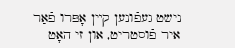נישט געפֿונען קײן אָפּרו פֿאַר איר פֿוסטריט, און זי האָט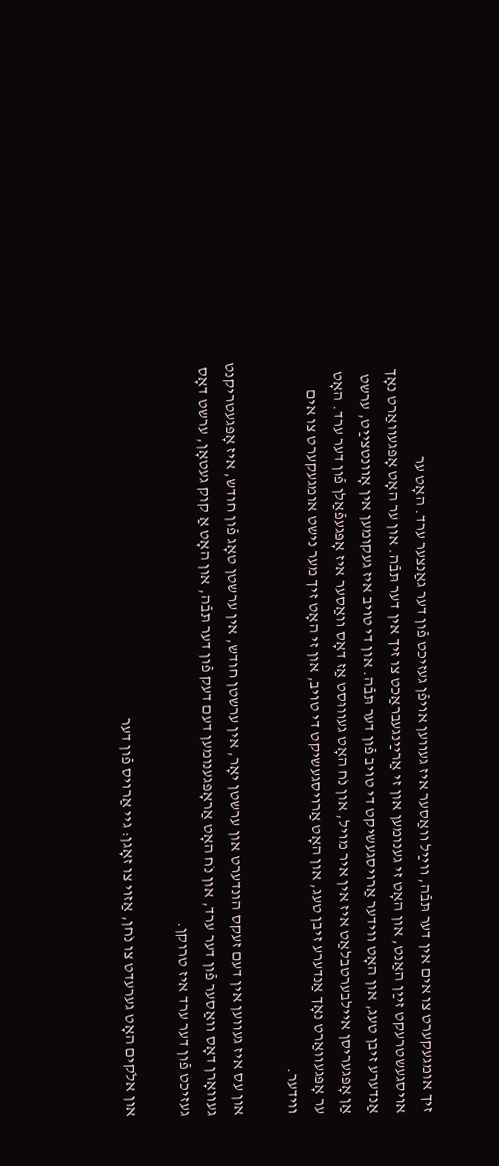זיך אומגעקערט צו אים אין דער תּבֿה, װײַל װאַסער איז געװען אױפֿן געזיכט פֿון דער גאַנצער ערד. האָט ער אױסגעשטרעקט זײַן האַנט, און האָט זי גענומען און זי אַרײַנגעבראַכט צו זיך אין דער תּבֿה. און ער האָט אָפּגעװאַרט נאָך אַנדערע זיבן טעג, און האָט װידער אַרױסגעשיקט די טױב פֿון דער תּבֿה. און די טױב איז געקומען אין אָװנטצײַט, ערשט אַן אָפּגעריסן אײלבערטבלאַט איז אין איר מױל, און נֹח האָט געװוּסט אַז דאָס װאַסער איז אָפּגעפֿאַלן פֿון דער ערד. האָט ער אָפּגעװאַרט נאָך אַנדערע זיבן טעג, און האָט אַרױסגעשיקט די טױב, און זי האָט זיך מער נישט אומגעקערט צו אים װידער.

און עס איז געװען אין דעם זעקס הונדערט און ערשטן יאָר, אין ערשטן חודש, אין ערשטן טאָג פֿון חודש, איז אָפּגעטריקנט געװאָרן דאָס װאַסער פֿון דער ערד, און נֹח האָט אַראָפּגענומען דעם דעק פֿון דער תּבֿה, און האָט אַ קוק געטאָן, ערשט דאָס געזיכט פֿון דער ערד איז טרוקן.

און אלֹקים האָט גערעדט צו נֹחן, אַזױ צו זאָגן: גײ אַרױס פֿון דער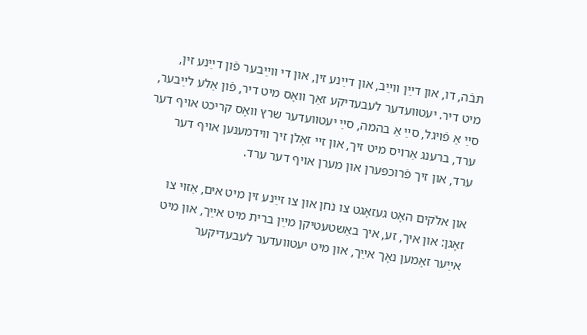תּבֿה, דו, און דײַן װײַב, און דײַנע זין, און די װײַבער פֿון דײַנע זין, מיט דיר. יעטװעדער לעבעדיקע זאַך װאָס מיט דיר, פֿון אַלע לײַבער, סײַ אַ פֿױגל, סײַ אַ בהמה, סײַ יעטװעדער שרץ װאָס קריכט אױף דער ערד, ברענג אַרױס מיט זיך, און זײ זאָלן זיך װידמענען אױף דער ערד, און זיך פֿרוכפּערן און מערן אױף דער ערד.

און אלֹקים האָט געזאָגט צו נֹחן און צו זײַנע זין מיט אים, אַזױ צו זאָגן: און איך, זע, איך באַשטעטיקן מײַן ברית מיט אײַך, און מיט אײַער זאָמען נאָך אײַך, און מיט יעטװעדער לעבעדיקער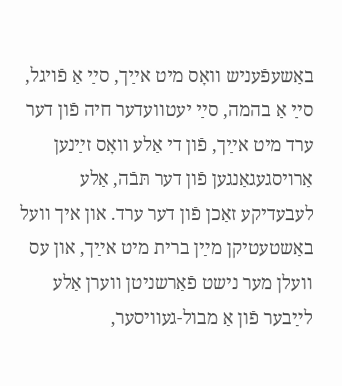באַשעפֿעניש װאָס מיט אײַך, סײַ אַ פֿױגל, סײַ אַ בהמה, סײַ יעטװעדער חיה פֿון דער ערד מיט אײַך, פֿון די אַלע װאָס זײַנען אַרױסגעגאַנגען פֿון דער תּבֿה, אַלע לעבעדיקע זאַכן פֿון דער ערד. און איך װעל באַשטעטיקן מײַן ברית מיט אײַך, און עס װעלן מער נישט פֿאַרשניטן װערן אַלע לײַבער פֿון אַ מבול-געװיסער,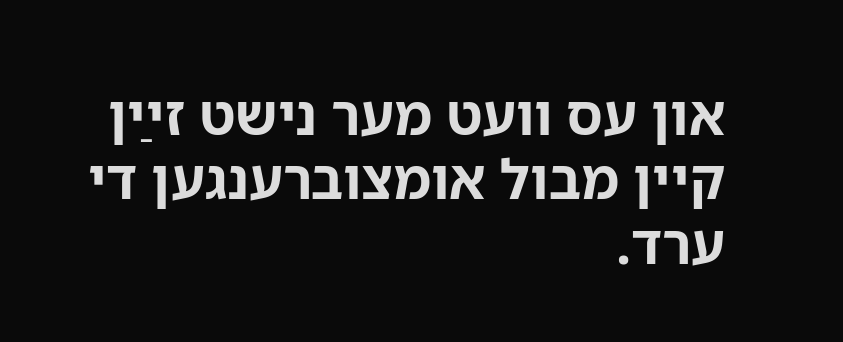און עס װעט מער נישט זײַן קײן מבול אומצוברענגען די ערד.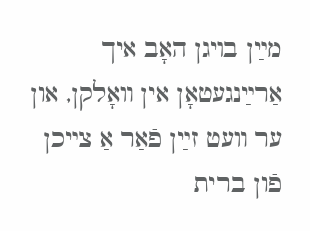מײַן בױגן האָב איך אַרײַנגעטאָן אין װאָלקן, און ער װעט זײַן פֿאַר אַ צײכן פֿון ברית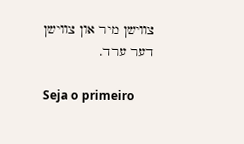צװישן מיר און צװישן דער ערד.

Seja o primeiro